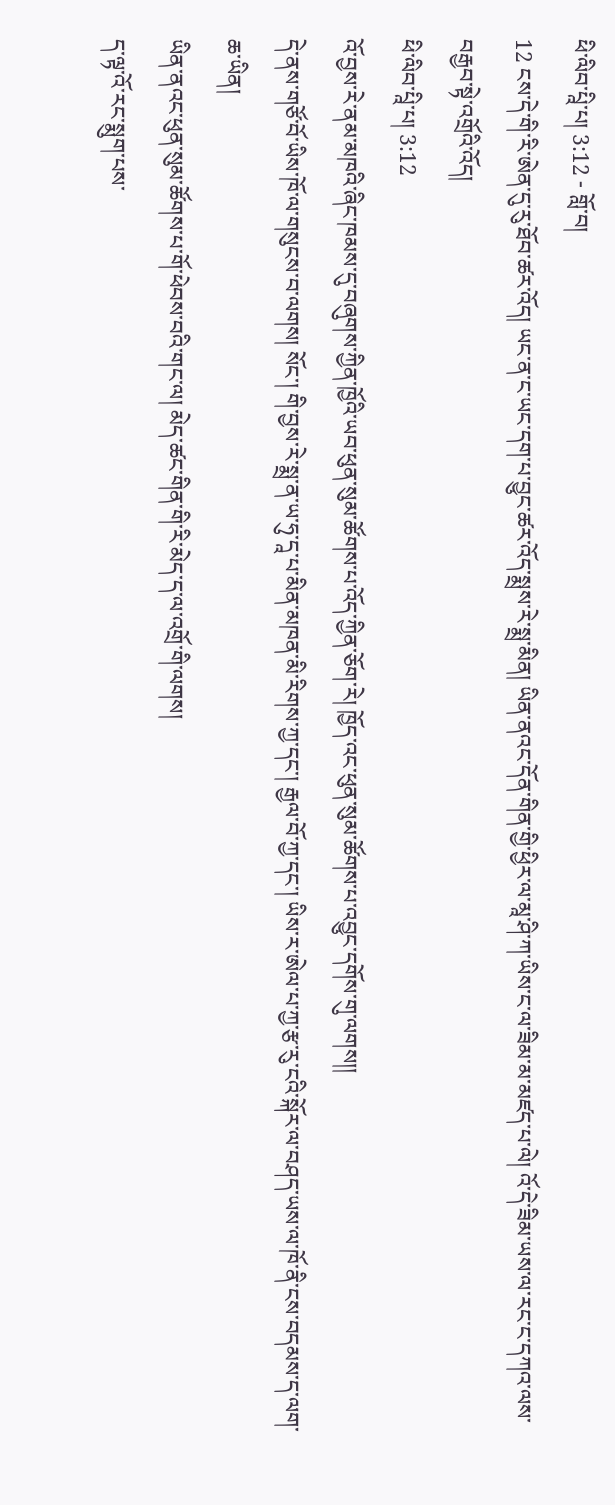ཕི་ལིབ་པཱི་པ། 3:12 - གློ་བ།
12 ངས་དེ་གི་རི་ཨེན་དུ་རུ་ཐོབ་ཚར་འོད། ཡང་ན་ང་ཡང་དག་པ་བྱུང་ཚར་འོད་སྨྲས་རེ་སྨྲ་མིན། ཡིན་ནའང་དོན་གིན་གྱི་ཕྱིར་ལ་མཱ་ཤི་ཀ་ཡིས་ང་ལ་ཟིམ་མ་མཛད་པ་ལེ། འོ་དེ་ཟིམ་ཡས་ལ་རང་ང་དཀའ་ལས་བརྒྱབ་སྟེ་འགྲོའི་འོད།
ཕི་ལིབ་པཱི་པ། 3:12
འོ་བྱས་རེ་ནམ་མཁའི་ཞིང་ཁམས་དུ་བཞུགས་ཀྱིན་ཁྱོའི་ཡབ་ཕུན་སུམ་ཚོགས་པ་འོད་ཀྱིན་ཅོག་རེ། ཁྱོད་འང་ཕུན་སུམ་ཚོགས་པ་འབྱུང་དགོས་གུ་ལགས།།
དེ་ནས་གཙོ་བོ་ཡིས་ཁོ་ལ་གསུངས་བ་ལགས། སོང་། གི་བྱས་རེ་སྨྲ་ན་ཡ་ཧུ་དཱ་པ་མིན་མཁན་མི་རིགས་ཀྱ་དང་། རྒྱལ་བོ་ཀྱ་དང་། ཡིས་ར་ཨེལ་པ་ཀྱ་རྩ་རུ་ངའི་སྐོར་ལ་བཤད་ཡས་ལ་ཁོ་ནི་ངས་བདམས་ད་ལག་ཆ་ཡིན།
ཡིན་ནའང་ཕུན་སུམ་ཚོགས་པ་གོ་ཕེབས་བའི་གང་ལ། མེད་ཚང་གིན་གི་རི་མེད་ད་ལ་འགྲོ་གི་ལགས།
ད་ལྟ་འོ་རང་སྨུག་པས་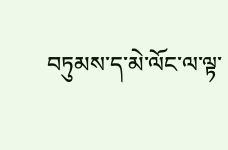བཏུམས་ད་མེ་ལོང་ལ་ལྟ་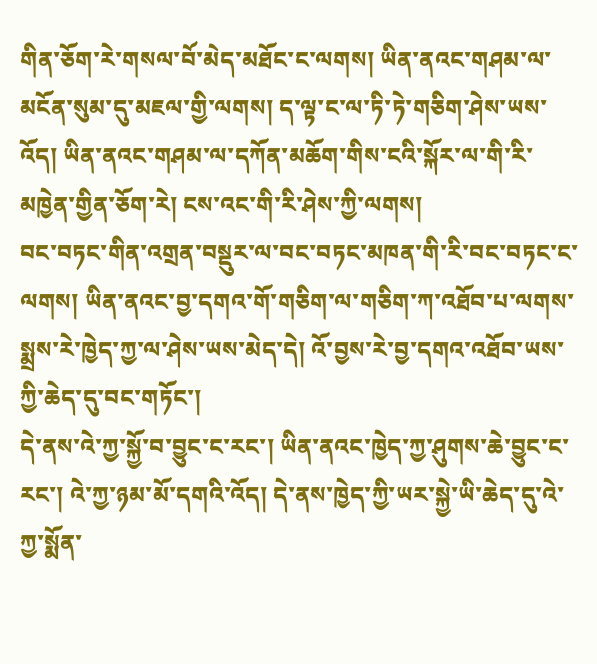གིན་ཅོག་རེ་གསལ་བོ་མེད་མཐོང་ང་ལགས། ཡིན་ནའང་གཤམ་ལ་མངོན་སུམ་དུ་མཇལ་གྱི་ལགས། ད་ལྟ་ང་ལ་ཏི་ཏེ་གཅིག་ཤེས་ཡས་འོད། ཡིན་ནའང་གཤམ་ལ་དཀོན་མཆོག་གིས་ངའི་སྐོར་ལ་གི་རི་མཁྱེན་གྱིན་ཅོག་རེ། ངས་འང་གི་རི་ཤེས་ཀྱི་ལགས།
བང་བཏང་གིན་འགྲན་བསྡུར་ལ་བང་བཏང་མཁན་གི་རི་བང་བཏང་ང་ལགས། ཡིན་ནའང་བྱ་དགའ་གོ་གཅིག་ལ་གཅིག་ཀ་འཐོབ་པ་ལགས་སྨྲས་རེ་ཁྱེད་ཀྱ་ལ་ཤེས་ཡས་མེད་དེ། འོ་བྱས་རེ་བྱ་དགའ་འཐོབ་ཡས་ཀྱི་ཆེད་དུ་བང་གཏོང་།
དེ་ནས་འེ་ཀྱ་སྐྱོ་བ་བྱུང་ང་རང་། ཡིན་ནའང་ཁྱེད་ཀྱ་ཤུགས་ཆེ་བྱུང་ང་རང་། འེ་ཀྱ་ཉམ་མོ་དགའི་འོད། དེ་ནས་ཁྱེད་ཀྱི་ཡར་སྐྱེ་ཡི་ཆེད་དུ་འེ་ཀྱ་སྨོན་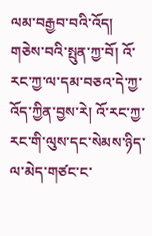ལམ་བརྒྱབ་བའི་འོད།
གཅེས་བའི་སྤུན་ཀྱ་བོ། འོ་རང་ཀྱ་ལ་དམ་བཅའ་དེ་ཀྱ་འོད་ཀྱིན་བྱས་རེ། འོ་རང་ཀྱ་རང་གི་ལུས་དང་སེམས་ཉིད་ལ་མེད་གཙང་ང་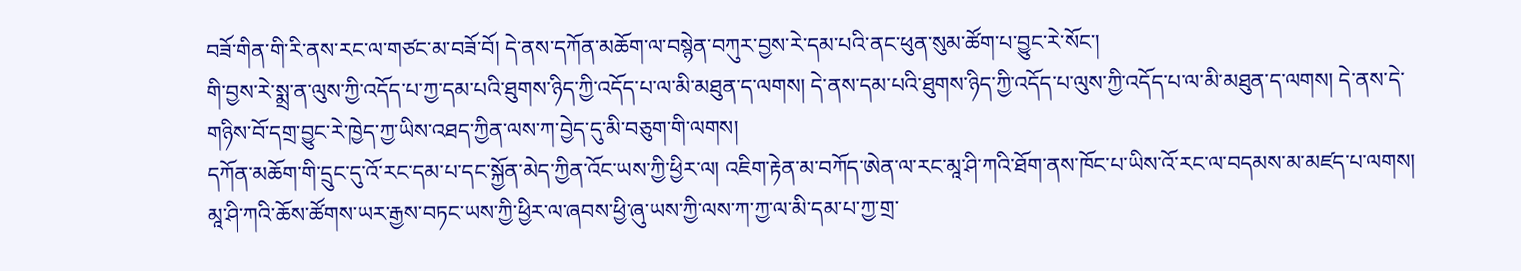བཟོ་གིན་གི་རི་ནས་རང་ལ་གཙང་མ་བཟོ་བོ། དེ་ནས་དཀོན་མཆོག་ལ་བསྙེན་བཀུར་བྱས་རེ་དམ་པའི་ནང་ཕུན་སུམ་ཚོག་པ་བྱུང་རེ་སོང་།
གི་བྱས་རེ་སྨྲ་ན་ལུས་ཀྱི་འདོད་པ་ཀྱ་དམ་པའི་ཐུགས་ཉིད་ཀྱི་འདོད་པ་ལ་མི་མཐུན་ད་ལགས། དེ་ནས་དམ་པའི་ཐུགས་ཉིད་ཀྱི་འདོད་པ་ལུས་ཀྱི་འདོད་པ་ལ་མི་མཐུན་ད་ལགས། དེ་ནས་དེ་གཉིས་བོ་དགྲ་བྱུང་རེ་ཁྱེད་ཀྱ་ཡིས་འཐད་ཀྱིན་ལས་ཀ་བྱེད་དུ་མི་བཅུག་གི་ལགས།
དཀོན་མཆོག་གི་དྲུང་དུ་འོ་རང་དམ་པ་དང་སྐྱོན་མེད་ཀྱིན་འོང་ཡས་ཀྱི་ཕྱིར་ལ། འཇིག་རྟེན་མ་བཀོད་ཨེན་ལ་རང་མཱ་ཤི་ཀའི་ཐོག་ནས་ཁོང་པ་ཡིས་འོ་རང་ལ་བདམས་མ་མཛད་པ་ལགས།
མཱ་ཤི་ཀའི་ཆོས་ཚོགས་ཡར་རྒྱས་བཏང་ཡས་ཀྱི་ཕྱིར་ལ་ཞབས་ཕྱི་ཞུ་ཡས་ཀྱི་ལས་ཀ་ཀྱ་ལ་མི་དམ་པ་ཀྱ་གྲ་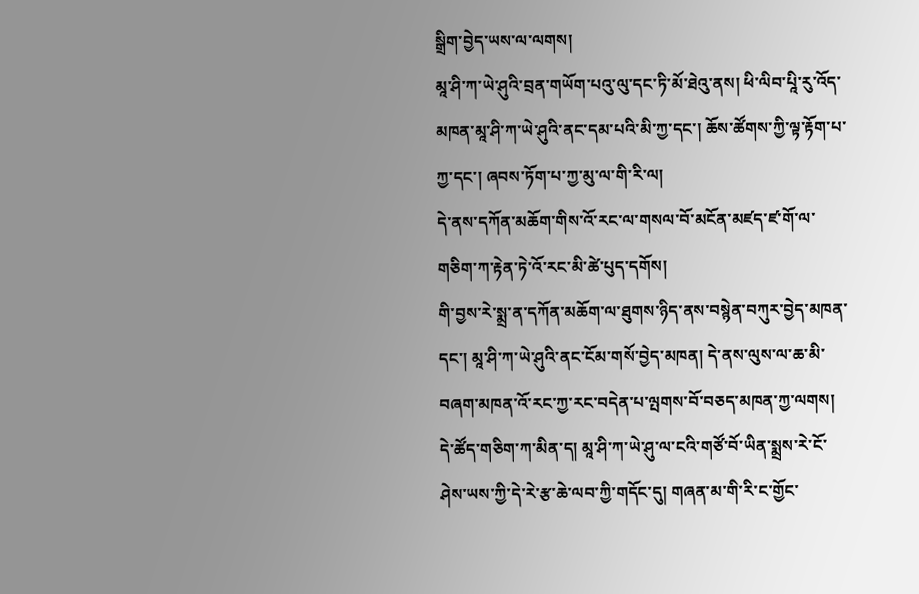སྒྲིག་བྱེད་ཡས་ལ་ལགས།
མཱ་ཤི་ཀ་ཡེ་ཤུའི་བྲན་གཡོག་པའུ་ལུ་དང་ཏི་མོ་ཐེའུ་ནས། ཕི་ལིབ་པཱི་རུ་འོད་མཁན་མཱ་ཤི་ཀ་ཡེ་ཤུའི་ནང་དམ་པའི་མི་ཀྱ་དང་། ཆོས་ཚོགས་ཀྱི་ལྟ་རྟོག་པ་ཀྱ་དང་། ཞབས་ཏོག་པ་ཀྱ་མུ་ལ་གི་རི་ལ།
དེ་ནས་དཀོན་མཆོག་གིས་འོ་རང་ལ་གསལ་བོ་མངོན་མཛད་ཛ་གོ་ལ་གཅིག་ཀ་རྟེན་ཏེ་འོ་རང་མི་ཚེ་པུད་དགོས།
གི་བྱས་རེ་སྨྲ་ན་དཀོན་མཆོག་ལ་ཐུགས་ཉིད་ནས་བསྙེན་བཀུར་བྱེད་མཁན་དང་། མཱ་ཤི་ཀ་ཡེ་ཤུའི་ནང་ངོམ་གསོ་བྱེད་མཁན། དེ་ནས་ལུས་ལ་ཆ་མི་བཞག་མཁན་འོ་རང་ཀྱ་རང་བདེན་པ་ལྤགས་བོ་བཅད་མཁན་ཀྱ་ལགས།
དེ་ཚོད་གཅིག་ཀ་མིན་ད། མཱ་ཤི་ཀ་ཡེ་ཤུ་ལ་ངའི་གཙོ་བོ་ཡིན་སྨྲས་རེ་ངོ་ཤེས་ཡས་ཀྱི་དེ་རེ་རྩ་ཆེ་ལབ་ཀྱི་གདོང་དུ། གཞན་མ་གི་རི་ང་གྱོང་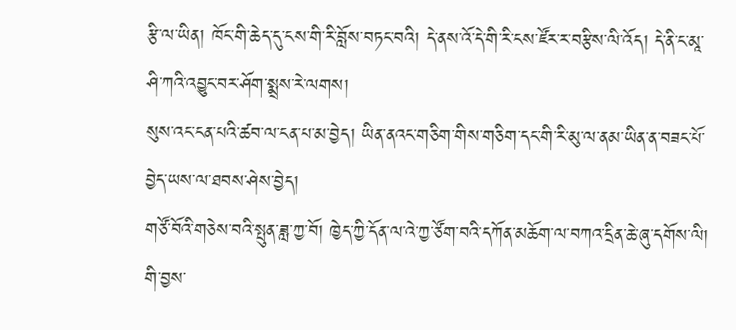རྩི་ལ་ཡིན། ཁོང་གི་ཆེད་དུ་ངས་གི་རི་བློས་བཏང་བའི། དེ་ནས་འོ་དེ་གི་རི་ངས་ཛོར་ར་བརྩིས་ལི་འོད། དེ་ནི་ང་མཱ་ཤི་ཀའི་འབྱུང་བར་ཤོག་སྨྲས་རེ་ལགས།
སུས་འང་ངན་པའི་ཚབ་ལ་ངན་པ་མ་བྱེད། ཡིན་ནའང་གཅིག་གིས་གཅིག་དང་གི་རི་མུ་ལ་ནམ་ཡིན་ན་བཟང་པོ་བྱེད་ཡས་ལ་ཐབས་ཤེས་བྱེད།
གཙོ་བོའི་གཅེས་བའི་སྤུན་ཟླ་ཀྱ་བོ། ཁྱེད་ཀྱི་དོན་ལ་འེ་ཀྱ་ཙོག་བའི་དཀོན་མཆོག་ལ་བཀའ་དྲིན་ཆེ་ཞུ་དགོས་ལི། གི་བྱས་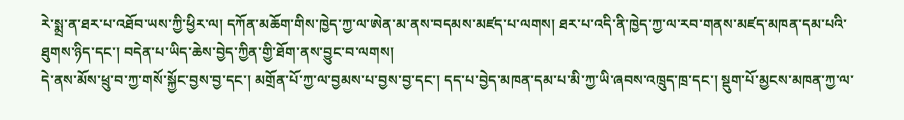རེ་སྨྲ་ན་ཐར་པ་འཐོབ་ཡས་ཀྱི་ཕྱིར་ལ། དཀོན་མཆོག་གིས་ཁྱེད་ཀྱ་ལ་ཨེན་མ་ནས་བདམས་མཛད་པ་ལགས། ཐར་པ་འདི་ནི་ཁྱེད་ཀྱ་ལ་རབ་གནས་མཛད་མཁན་དམ་པའི་ཐུགས་ཉིད་དང་། བདེན་པ་ཡིད་ཆེས་བྱེད་ཀྱིན་གྱི་ཐོག་ནས་བྱུང་བ་ལགས།
དེ་ནས་མོས་ཕྲུ་བ་ཀྱ་གསོ་སྐྱོང་བྱས་བྱ་དང་། མགྲོན་པོ་ཀྱ་ལ་བྱམས་པ་བྱས་བྱ་དང་། དད་པ་བྱེད་མཁན་དམ་པ་མི་ཀྱ་ཡི་ཞབས་འཁྲུད་ཁྲ་དང་། སྡུག་པོ་མྱངས་མཁན་ཀྱ་ལ་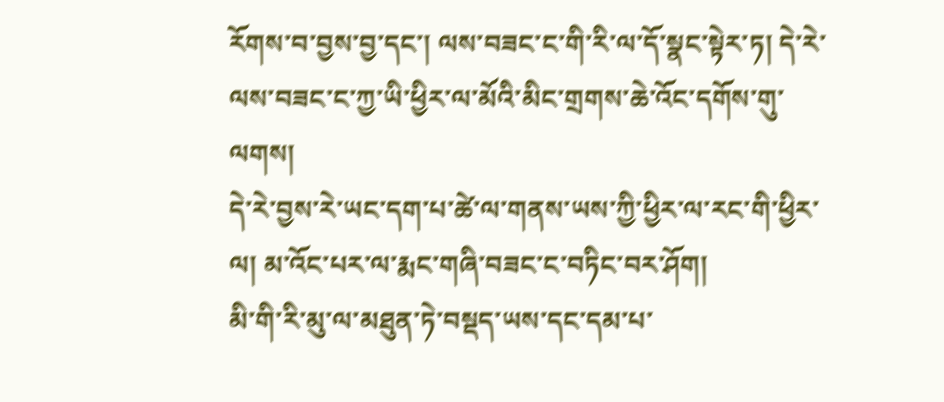རོགས་བ་བྱས་བྱ་དང་། ལས་བཟང་ང་གི་རི་ལ་དོ་སྣང་སྟེར་ཏ། དེ་རེ་ལས་བཟང་ང་ཀྱ་ཡི་ཕྱིར་ལ་མོའི་མིང་གྲགས་ཆེ་འོང་དགོས་གུ་ལགས།
དེ་རེ་བྱས་རེ་ཡང་དག་པ་ཚེ་ལ་གནས་ཡས་ཀྱི་ཕྱིར་ལ་རང་གི་ཕྱིར་ལ། མ་འོང་པར་ལ་རྨང་གཞི་བཟང་ང་བཏིང་བར་ཤོག།
མི་གི་རི་མུ་ལ་མཐུན་ཏེ་བསྡད་ཡས་དང་དམ་པ་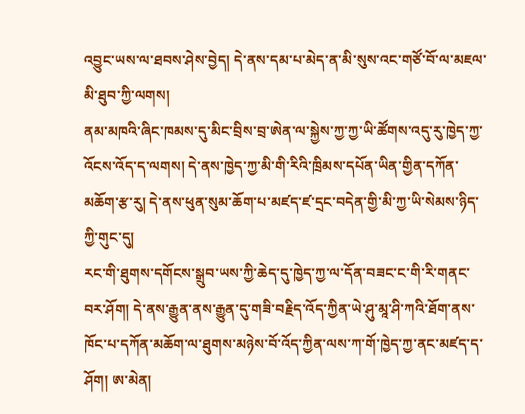འབྱུང་ཡས་ལ་ཐབས་ཤེས་བྱེད། དེ་ནས་དམ་པ་མེད་ན་མི་སུས་འང་གཙོ་བོ་ལ་མཇལ་མི་ཐུབ་ཀྱི་ལགས།
ནམ་མཁའི་ཞིང་ཁམས་དུ་མིང་བྲིས་བྲ་ཨེན་ལ་སྐྱེས་ཀྱ་ཀྱ་ཡི་ཚོགས་འདུ་རུ་ཁྱེད་ཀྱ་འོངས་འོད་ད་ལགས། དེ་ནས་ཁྱེད་ཀྱ་མི་གི་རིའི་ཁྲིམས་དཔོན་ཡིན་གྱིན་དཀོན་མཆོག་རྩ་རུ། དེ་ནས་ཕུན་སུམ་ཆོག་པ་མཛད་ཛ་དྲང་བདེན་གྱི་མི་ཀྱ་ཡི་སེམས་ཉིད་ཀྱི་གུང་དུ།
རང་གི་ཐུགས་དགོངས་སྒྲུབ་ཡས་ཀྱི་ཆེད་དུ་ཁྱེད་ཀྱ་ལ་དོན་བཟང་ང་གི་རི་གནང་བར་ཤོག། དེ་ནས་རྒྱུན་ནས་རྒྱུན་དུ་གཟི་བརྗིད་འོད་ཀྱིན་ཡེ་ཤུ་མཱ་ཤི་ཀའི་ཐོག་ནས་ཁོང་པ་དཀོན་མཆོག་ལ་ཐུགས་མཉེས་བོ་འོད་ཀྱིན་ལས་ཀ་གོ་ཁྱེད་ཀྱ་ནང་མཛད་ད་ཤོག། ཨ་མེན།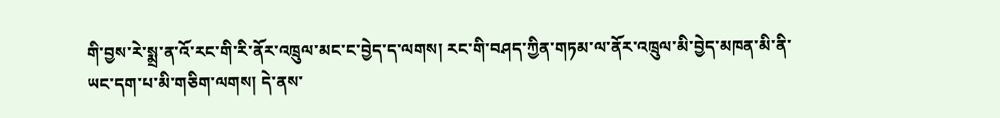གི་བྱས་རེ་སྨྲ་ན་འོ་རང་གི་རི་ནོར་འཁྲུལ་མང་ང་བྱེད་ད་ལགས། རང་གི་བཤད་ཀྱིན་གཏམ་ལ་ནོར་འཁྲུལ་མི་བྱེད་མཁན་མི་ནི་ཡང་དག་པ་མི་གཅིག་ལགས། དེ་ནས་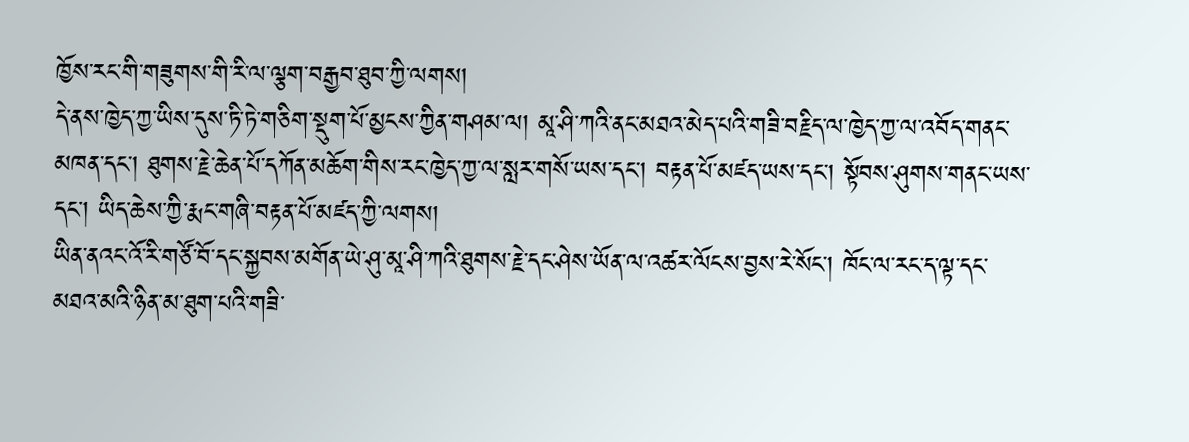ཁྱོས་རང་གི་གཟུགས་གི་རི་ལ་ལྕག་བརྒྱབ་ཐུབ་ཀྱི་ལགས།
དེ་ནས་ཁྱེད་ཀྱ་ཡིས་དུས་ཏི་ཏེ་གཅིག་སྡུག་པོ་མྱངས་ཀྱིན་གཤམ་ལ། མཱ་ཤི་ཀའི་ནང་མཐའ་མེད་པའི་གཟི་བརྗིད་ལ་ཁྱེད་ཀྱ་ལ་འབོད་གནང་མཁན་དང་། ཐུགས་རྗེ་ཆེན་པོ་དཀོན་མཆོག་གིས་རང་ཁྱེད་ཀྱ་ལ་སླར་གསོ་ཡས་དང་། བརྟན་པོ་མཛད་ཡས་དང་། སྟོབས་ཤུགས་གནང་ཡས་དང་། ཡིད་ཆེས་ཀྱི་རྨང་གཞི་བརྟན་པོ་མཛད་ཀྱི་ལགས།
ཡིན་ནའང་འོ་རི་གཙོ་བོ་དང་སྐྱབས་མགོན་ཡེ་ཤུ་མཱ་ཤི་ཀའི་ཐུགས་རྗེ་དང་ཤེས་ཡོན་ལ་འཚར་ལོངས་བྱས་རེ་སོང་། ཁོང་ལ་རང་ད་ལྟ་དང་མཐའ་མའི་ཉིན་མ་ཐུག་པའི་གཟི་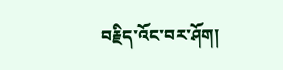བརྗིད་འོང་བར་ཤོག།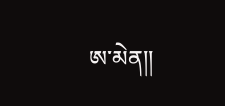ཨ་མེན།།